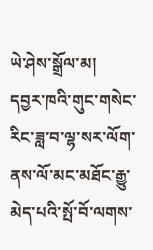ཡེ་ཤེས་སྒྲོལ་མ།
དབྱར་ཁའི་གུང་གསེང་རིང་ཟླ་བ་ལྷ་སར་ལོག་ནས་ལོ་མང་མཐོང་རྒྱུ་མེད་པའི་སྤོ་བོ་ལགས་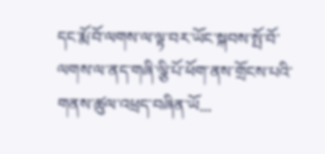དང་རྨོ་བོ་ལགས་ལ་ལྟ་བར་ཡོང་སྐབས་སྤོ་བོ་ལགས་ལ་ནད་གཞི་ལྕི་པོ་ཕོག་ནས་གྲོངས་པའི་གནས་ཚུལ་འཕྲད་བཞིན་ཡོ...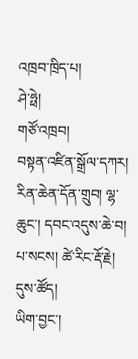འཁྲབ་ཁྲིད་པ།
ཤེ་ཧྥེ།
གཙོ་འཁྲབ།
བསྟན་འཛིན་སྒྲོལ་དཀར། རིན་ཆེན་དོན་གྲུབ། ལྷ་ཆུང་། དབང་འདུས་ཆེ་བ། པ་སངས། ཚེ་རིང་རྡོ་རྗེ།
དུས་ཚོད།
ཡིག་བྱང་།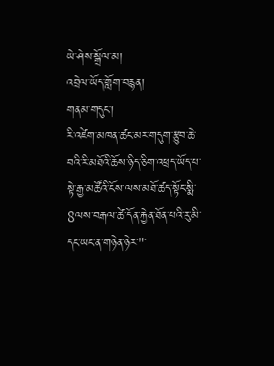ཡེ་ཤེས་སྒྲོལ་མ།
འབྲེལ་ཡོད་གློག་བརྙན།
གནམ་གདུང་།
རི་འཛེག་མཁན་ཚང་མར་གདུག་རྩུབ་ཆེ་བའི་རི་མཐོའི་ཆོས་ཉིད་ཅིག་འཕྲད་ཡོད་པ་སྟེ་རྒྱ་མཚོའི་ངོས་ལས་མཐོ་ཚད་སྟོང་སྨི་8ལས་བརྒལ་ཚེ་དོན་རྐྱེན་ཐོན་པའི་རུ་མི་དང་ཡང་ན་གཉེན་ཉེར་"་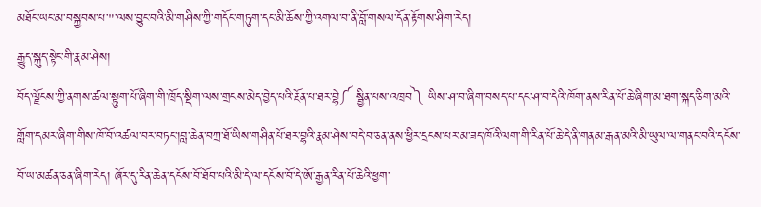མཐོང་ཡང་མ་བསྐྱབས་པ་"་ལས་བྱུང་བའི་མི་གཤིས་ཀྱི་གདོང་གཏུག་དང་མི་ཆོས་ཀྱི་འགལ་བ་ནི་བློ་གསལ་དོན་རྟོགས་ཤིག་རེད།
རྒྱུད་སྐུད་སྟེང་གི་རྣམ་ཤེས།
བོད་ལྗོངས་ཀྱི་ནགས་ཚལ་སྟུག་པོ་ཞིག་གི་ཁྲོད་སྡིག་ལས་གྲངས་མེད་བྱེད་པའི་རྔོན་པ་ཐར་བྷེ༼ སྦྱིན་པས་འཁྲབ༽ ཡིས་ཤ་བ་ཞིག་བསད་པ་དང་ཤ་བ་དེའི་ཁོག་ནས་རིན་པོ་ཆེ་ཞིག་མ་ཐག་སྐད་ཅིག་མའི་གློག་དམར་ཞིག་གིས་ཁོ་བོ་འཚལ་བར་བཏང་།བླ་ཆེན་བཀྲ་ཐོ་ཡིས་གཤིན་པོ་ཐར་བྷའི་རྣམ་ཤེས་བདེ་བ་ཅན་ནས་ཕྱིར་དྲངས་པར་མ་ཟད་ཁོའི་ལག་གི་རིན་པོ་ཆེ་དེ་ནི་གནམ་རྒན་མའི་མི་ཡུལ་ལ་གནང་བའི་དངོས་བོ་ཡ་མཚན་ཅན་ཞིག་རེད། ཞོར་དུ་རིན་ཆེན་དངོས་བོ་ཐོབ་པའི་མི་དེ་ལ་དངོས་བོ་དེ་ཨོ་རྒྱན་རིན་པོ་ཆེའི་ཕྱག་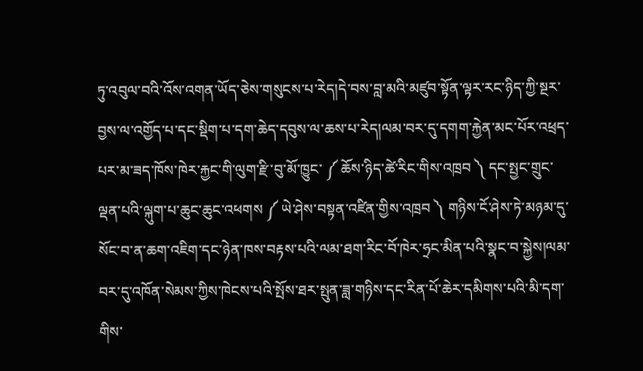ཏུ་འབུལ་བའི་འོས་འགན་ཡོད་ཅེས་གསུངས་པ་རེད།དེ་བས་བླ་མའི་མཛུབ་སྟོན་ལྟར་རང་ཉིད་ཀྱི་སྔར་བྱས་ལ་འགྱོད་པ་དང་སྡིག་པ་དག་ཆེད་དབུས་ལ་ཆས་པ་རེད།ལམ་བར་དུ་དགག་རྐྱེན་མང་པོར་འཕྲད་པར་མ་ཟད་ཁོས་ཁེར་རྐྱང་གི་ལུག་རྫི་བུ་མོ་ཁྱུང་ ༼ ཆོས་ཉིད་ཚེ་རིང་གིས་འཁྲབ ༽ དང་སྤྱང་གྲུང་ལྡན་པའི་ལྐུག་པ་ཆུང་ཆུང་འཕགས ༼ ཡེ་ཤེས་བསྟན་འཛིན་གྱིས་འཁྲབ ༽ གཉིས་ངོ་ཤེས་ཏེ་མཉམ་དུ་སོང་བ་ན་ཆག་འཇིག་དང་ཉེན་ཁས་བརྟས་པའི་ལམ་ཐག་རིང་བོ་ཁེར་ཧྲང་མིན་པའི་སྣང་བ་སྐྱེས།ལམ་བར་དུ་འཁོན་སེམས་ཀྱིས་ཁེངས་པའི་སྤོས་ཐར་སྤུན་ཟླ་གཉིས་དང་རིན་པོ་ཆེར་དམིགས་པའི་མི་དག་གིས་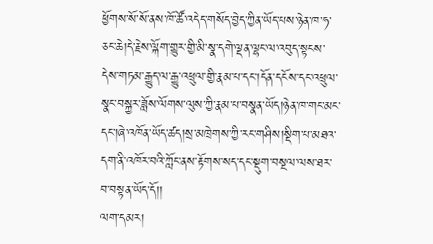ཕྱོགས་སོ་སོ་ནས་ཁོ་ཚོ་འདེད་གསོད་བྱེད་ཀྱིན་ཡོད་པས་ཉེན་ཁ་ཧ་ཅང་ཆེ།དེ་རྗེས་ལྐོག་གྱུར་གྱི་མི་སྣ་དགེ་ལྡན་ལྷང་ལ་འབུད་སྟངས་དེས་གཏམ་རྒྱུད་ལ་རྒྱུ་འཕྲུལ་གྱི་རྣམ་པ་དང་།དོན་དངོས་དང་འཕྲུལ་སྣང་བསྐྱར་ཟློས་ལོགས་ལུས་ཀྱི་རྣམ་པ་བསྣན་ཡོད།ཉེན་ཁ་གང་མང་དང་།ཞེ་འཁོན་ཡོད་ཚད།སྲ་མཁྲེགས་ཀྱི་རང་གཤིས།སྡིག་པ་མཐའ་དག་ནི་འཁོར་བའི་ཀློང་ནས་རྟོགས་སད་དང་སྡུག་བསྔལ་ལས་ཐར་བ་བསྟན་ཡོད་དོ།།
ལག་དམར།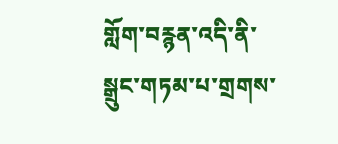གློག་བརྙན་འདི་ནི་སྒྲུང་གཏམ་པ་གྲགས་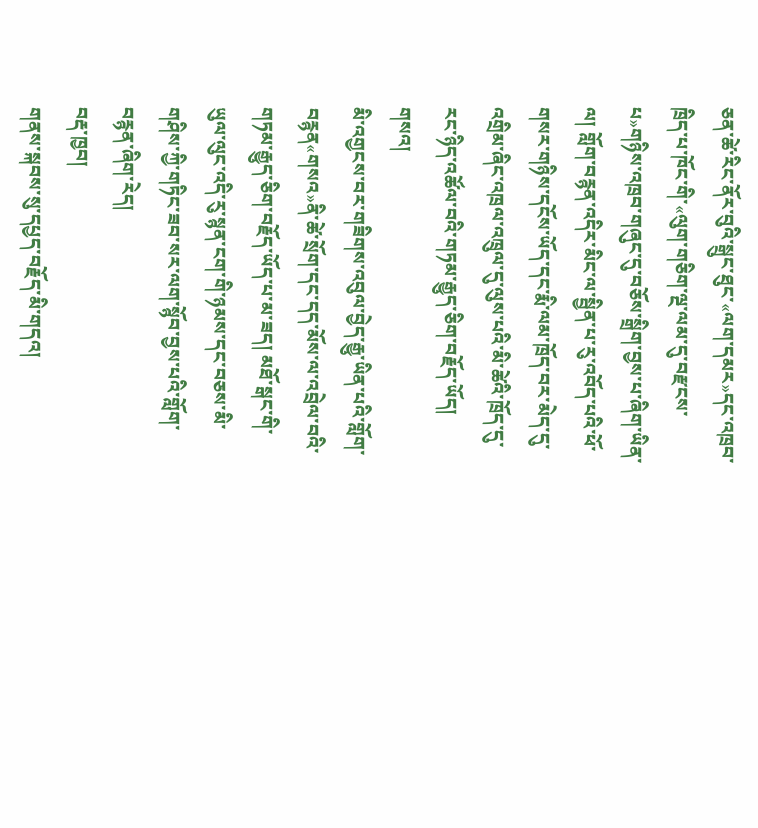ཅན་ཚེ་རིང་ནོར་བུའི་སྒྲུང་ཐུང་«ལག་དམར»དང་འཁྲབ་ཁྲིད་པ་ཁོང་གི་«ལུག་གཅིག་ལྔ་ལམ་དུ་བརྫངས་པ»གཉིས་འཁྲབ་གཞུང་དུ་བཅོས་སྒྲིག་བྱས་པ་ཞིག་ཡིན་ལ། གློག་བརྙན་འདིར་མིང་ལ་སྦྱིན་པ་རུ་འབོད་པའི་ཕོ་གསར་གཉིས་དངོས་ཡོད་དང་རྨི་ལམ་ཁྲོད་བར་མེད་དུ་འགྲིམ་ཞིང་འཁྲལ་འཁྲུལ་དུ་ལུས་པའི་མི་ཚེའི་ཁྲོད་དུ་རང་ཉིད་འཚོལ་བའི་གཏམ་རྒྱུད་ཅིག་བརྗོད་ཡོད།
གསའ།
མི་འགྱངས་བར་གཟིགས་འབུལ་བྱེད་རྒྱུ་ཡིན་པའི་གློག་བརྙན«གསའ»ནི་ཚེ་སྲོག་དང་དད་མོས་ལ་འབྲེལ་བའི་གཏམ་རྒྱུད་ཅིག་བརྗོད་ཡོད་པ་མ་ཟད། མཐོ་སྒང་གི་ཡུལ་ལུང་འདི་རུ་སྙན་ངག་གི་ཉམས་དང་བཅས་མི་གཤིས་ཀྱི་གཏིང་ཟབ་སར་ལག་སྙོབ་བྱས་པའི་གློག་བརྙན་ཞིག་རེད།
བརྡ་ཁྱབ།
གནས་སྐབས་སུ་དཔྱད་བརྗོད་མི་གདའ།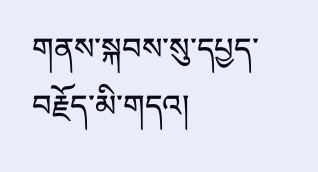གནས་སྐབས་སུ་དཔྱད་བརྗོད་མི་གདའ།